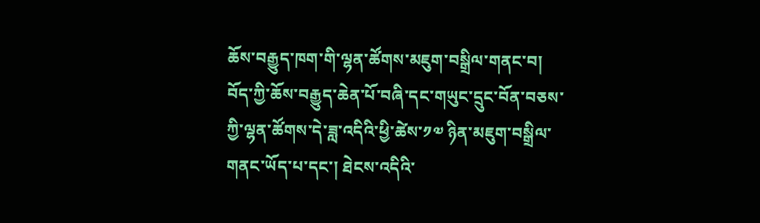ཆོས་བརྒྱུད་ཁག་གི་ལྷན་ཚོགས་མཇུག་བསྒྲིལ་གནང་བ།
བོད་ཀྱི་ཆོས་བརྒྱུད་ཆེན་པོ་བཞི་དང་གཡུང་དྲུང་བོན་བཅས་ཀྱི་ལྷན་ཚོགས་དེ་ཟླ་འདིའི་ཕྱི་ཚེས་༡༧ ཉིན་མཇུག་བསྒྲིལ་གནང་ཡོད་པ་དང་། ཐེངས་འདིའི་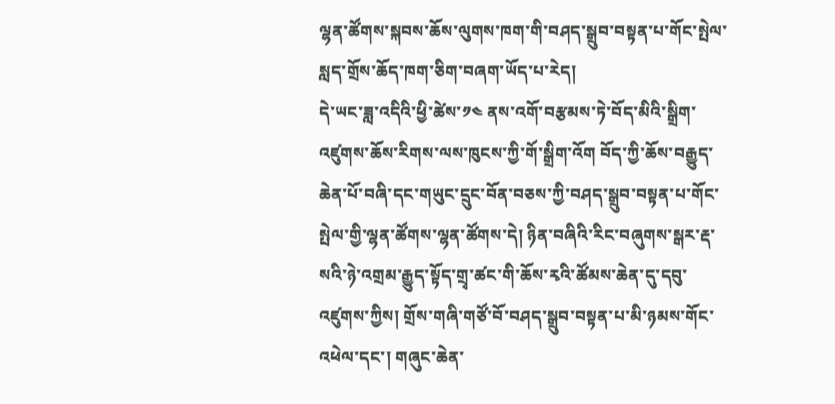ལྷན་ཚོགས་སྐབས་ཆོས་ལུགས་ཁག་གི་བཤད་སྒྲུབ་བསྟན་པ་གོང་སྤེལ་སླད་གྲོས་ཆོད་ཁག་ཅིག་བཞག་ཡོད་པ་རེད།
དེ་ཡང་ཟླ་འདིའི་ཕྱི་ཚེས་༡༤ ནས་འགོ་བརྩམས་ཏེ་བོད་མིའི་སྒྲིག་འཛུགས་ཆོས་རིགས་ལས་ཁུངས་ཀྱི་གོ་སྒྲིག་འོག བོད་ཀྱི་ཆོས་བརྒྱུད་ཆེན་པོ་བཞི་དང་གཡུང་དྲུང་བོན་བཅས་ཀྱི་བཤད་སྒྲུབ་བསྟན་པ་གོང་སྤེལ་གྱི་ལྷན་ཚོགས་ལྷན་ཚོགས་དེ། ཉིན་བཞིའི་རིང་བཞུགས་སྒར་རྡ་སའི་ཉེ་འགྲམ་རྒྱུད་སྟོད་གྲྭ་ཚང་གི་ཆོས་རྭའི་ཚོམས་ཆེན་དུ་དབུ་འཛུགས་ཀྱིས། གྲོས་གཞི་གཙོ་བོ་བཤད་སྒྲུབ་བསྟན་པ་མི་ཉམས་གོང་འཕེལ་དང་། གཞུང་ཆེན་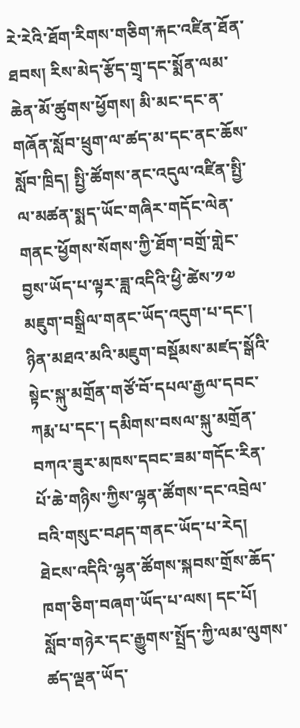རེ་རེའི་ཐོག་རིགས་གཅིག་རྐང་འཛིན་ཐོན་ཐབས། རིས་མེད་རྩོད་གྲྭ་དང་སྨོན་ལམ་ཆེན་མོ་ཚུགས་ཕྱོགས། མི་མང་དང་ན་གཞོན་སློབ་ཕྲུག་ལ་ཚད་མ་དང་ནང་ཆོས་སློབ་ཁྲིད། སྤྱི་ཚོགས་ནང་འདུལ་འཛིན་སྤྱི་ལ་མཚན་སྨད་ཡོང་གཞིར་གདོང་ལེན་གནང་ཕྱོགས་སོགས་ཀྱི་ཐོག་བགྲོ་གླེང་བྱས་ཡོད་པ་ལྟར་ཟླ་འདིའི་ཕྱི་ཚེས་༡༧ མཇུག་བསྒྲིལ་གནང་ཡོད་འདུག་པ་དང་། ཉིན་མཐའ་མའི་མཇུག་བསྡོམས་མཛད་སྒོའི་སྟེང་སྐུ་མགྲོན་གཙོ་བོ་དཔལ་རྒྱལ་དབང་ཀརྨ་པ་དང་། དམིགས་བསལ་སྐུ་མགྲོན་བཀའ་ཟུར་མཁས་དབང་ཟམ་གདོང་རིན་པོ་ཆེ་གཉིས་ཀྱིས་ལྷན་ཚོགས་དང་འབྲེལ་བའི་གསུང་བཤད་གནང་ཡོད་པ་རེད།
ཐེངས་འདིའི་ལྷན་ཚོགས་སྐབས་གྲོས་ཆོད་ཁག་ཅིག་བཞག་ཡོད་པ་ལས། དང་པོ། སློབ་གཉེར་དང་རྒྱུགས་སྤྲོད་ཀྱི་ལམ་ལུགས་ཚད་ལྡན་ཡོད་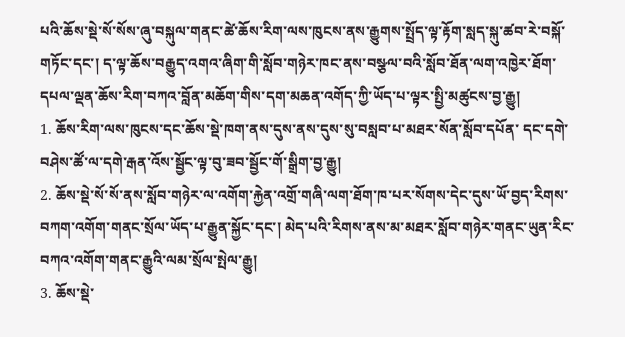པའི་ཆོས་སྡེ་སོ་སོས་ཞུ་བསྐུལ་གནང་ཚེ་ཆོས་རིག་ལས་ཁུངས་ནས་རྒྱུགས་སྤྲོད་ལྟ་རྟོག་སླད་སྐུ་ཚབ་རེ་བསྐོ་གཏོང་དང་། ད་ལྟ་ཆོས་བརྒྱུད་འགའ་ཞིག་གི་སློབ་གཉེར་ཁང་ནས་བསྩལ་བའི་སློབ་ཐོན་ལག་འཁྱེར་ཐོག་དཔལ་ལྡན་ཆོས་རིག་བཀའ་བློན་མཆོག་གིས་དག་མཆན་འགོད་ཀྱི་ཡོད་པ་ལྟར་སྤྱི་མཚུངས་བྱ་རྒྱུ།
1. ཆོས་རིག་ལས་ཁུངས་དང་ཆོས་སྡེ་ཁག་ནས་དུས་ནས་དུས་སུ་བསླབ་པ་མཐར་སོན་སློབ་དཔོན་ དང་དགེ་བཤེས་ཚོ་ལ་དགེ་རྒན་འོས་སྦྱོང་ལྟ་བུ་ཟབ་སྦྱོང་གོ་སྒྲིག་བྱ་རྒྱུ།
2. ཆོས་སྡེ་སོ་སོ་ནས་སློབ་གཉེར་ལ་འགོག་རྐྱེན་འགྲོ་གཞི་ལག་ཐོག་ཁ་པར་སོགས་དེང་དུས་ཡོ་བྱད་རིགས་བཀག་འགོག་གནང་སྲོལ་ཡོད་པ་རྒྱུན་སྐྱོང་དང་། མེད་པའི་རིགས་ནས་མ་མཐར་སློབ་གཉེར་གནང་ཡུན་རིང་བཀའ་འགོག་གནང་རྒྱུའི་ལམ་སྲོལ་སྤེལ་རྒྱུ།
3. ཆོས་སྡེ་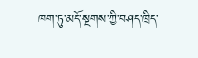ཁག་ཏུ་མདོ་སྔགས་ཀྱི་བཤད་ཁྲིད་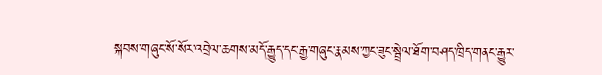སྐབས་གཞུང་སོ་སོར་འབྲེལ་ཆགས་མདོ་རྒྱུད་དང་རྒྱ་གཞུང་རྣམས་ཀྱང་ཟུང་སྦྲེལ་ཐོག་བཤད་ཁྲིད་གནང་རྒྱུར་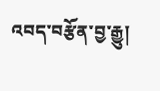འབད་བརྩོན་བྱ་རྒྱུ།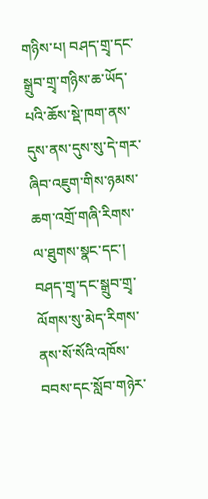གཉིས་པ། བཤད་གྲྭ་དང་སྒྲུབ་གྲྭ་གཉིས་ཆ་ཡོད་པའི་ཆོས་སྡེ་ཁག་ནས་དུས་ནས་དུས་སུ་དེ་གར་ཞིབ་འཇུག་གིས་ཉམས་ཆག་འགྲོ་གཞི་རིགས་ལ་ཐུགས་སྣང་དང་། བཤད་གྲྭ་དང་སྒྲུབ་གྲྭ་ལོགས་སུ་མེད་རིགས་ནས་སོ་སོའི་འཁོས་བབས་དང་སློབ་གཉེར་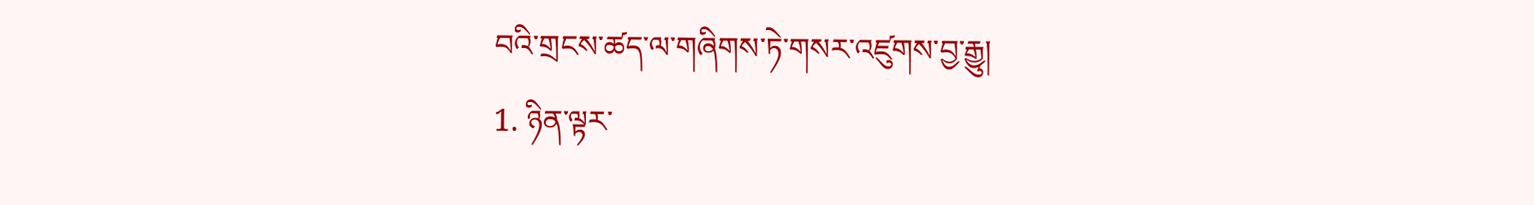བའི་གྲངས་ཚད་ལ་གཞིགས་ཏེ་གསར་འཛུགས་བྱ་རྒྱུ།
1. ཉིན་ལྟར་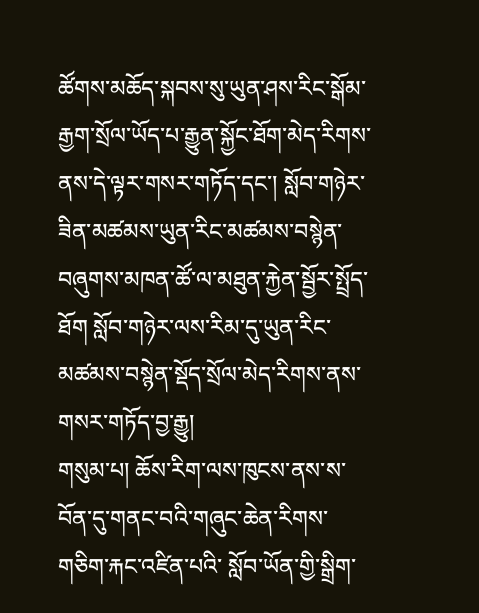ཚོགས་མཆོད་སྐབས་སུ་ཡུན་ཤས་རིང་སྒོམ་རྒྱག་སྲོལ་ཡོད་པ་རྒྱུན་སྐྱོང་ཐོག་མེད་རིགས་ནས་དེ་ལྟར་གསར་གཏོད་དང་། སློབ་གཉེར་ཟིན་མཚམས་ཡུན་རིང་མཚམས་བསྙེན་བཞུགས་མཁན་ཚོ་ལ་མཐུན་རྐྱེན་སྦྱོར་སྤྲོད་ཐོག སློབ་གཉེར་ལས་རིམ་དུ་ཡུན་རིང་མཚམས་བསྙེན་སྡོད་སྲོལ་མེད་རིགས་ནས་གསར་གཏོད་བྱ་རྒྱུ།
གསུམ་པ། ཆོས་རིག་ལས་ཁུངས་ནས་ས་བོན་དུ་གནང་བའི་གཞུང་ཆེན་རིགས་གཅིག་རྐང་འཛིན་པའི་ སློབ་ཡོན་གྱི་སྒྲིག་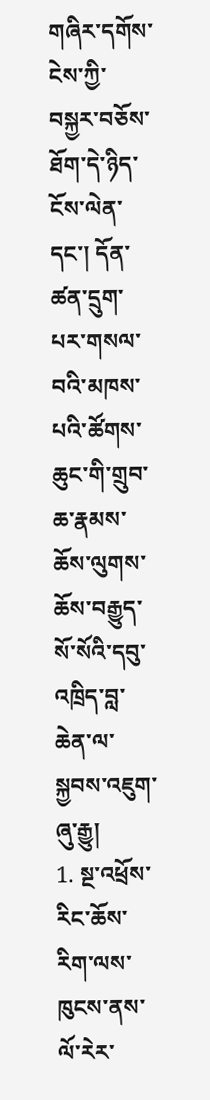གཞིར་དགོས་ངེས་ཀྱི་བསྐྱར་བཅོས་ཐོག་དེ་ཉིད་ངོས་ལེན་དང་། དོན་ཚན་དྲུག་པར་གསལ་བའི་མཁས་པའི་ཚོགས་ཆུང་གི་གྲུབ་ཆ་རྣམས་ཆོས་ལུགས་ཆོས་བརྒྱུད་སོ་སོའི་དབུ་འཁྲིད་བླ་ཆེན་ལ་སྐྱབས་འཇུག་ཞུ་རྒྱུ།
1. སྔ་འཕྲོས་རིང་ཆོས་རིག་ལས་ཁུངས་ནས་ལོ་རེར་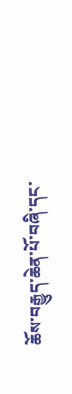ཆོས་བརྒྱུད་ཆེན་པོ་བཞི་དང་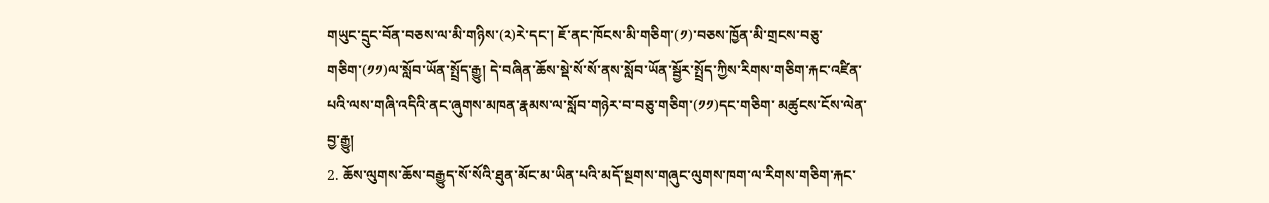གཡུང་དྲུང་བོན་བཅས་ལ་མི་གཉིས་(༢)རེ་དང་། ཇོ་ནང་ཁོངས་མི་གཅིག་(༡)་བཅས་ཁྱོན་མི་གྲངས་བཅུ་གཅིག་(༡༡)ལ་སློབ་ཡོན་སྤྲོད་རྒྱུ། དེ་བཞིན་ཆོས་སྡེ་སོ་སོ་ནས་སློབ་ཡོན་སྦྱོར་སྤྲོད་ཀྱིས་རིགས་གཅིག་རྐང་འཛིན་པའི་ལས་གཞི་འདིའི་ནང་ཞུགས་མཁན་རྣམས་ལ་སློབ་གཉེར་བ་བཅུ་གཅིག་(༡༡)དང་གཅིག་ མཚུངས་ངོས་ལེན་བྱ་རྒྱུ།
2. ཆོས་ལུགས་ཆོས་བརྒྱུད་སོ་སོའི་ཐུན་མོང་མ་ཡིན་པའི་མདོ་སྔགས་གཞུང་ལུགས་ཁག་ལ་རིགས་གཅིག་རྐང་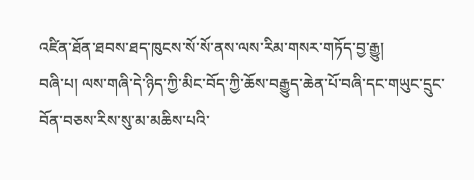འཛིན་ཐོན་ཐབས་ཐད་ཁུངས་སོ་སོ་ནས་ལས་རིམ་གསར་གཏོད་བྱ་རྒྱུ།
བཞི་པ། ལས་གཞི་དེ་ཉིད་ཀྱི་མིང་བོད་ཀྱི་ཆོས་བརྒྱུད་ཆེན་པོ་བཞི་དང་གཡུང་དྲུང་བོན་བཅས་རིས་སུ་མ་མཆིས་པའི་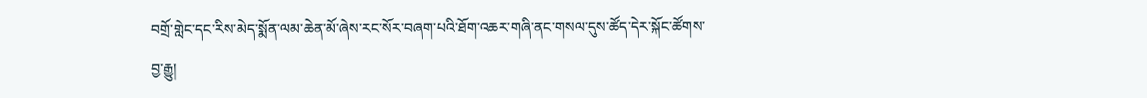བགྲོ་གླེང་དང་རིས་མེད་སྨོན་ལམ་ཆེན་མོ་ཞེས་རང་སོར་བཞག་པའི་ཐོག་འཆར་གཞི་ནང་གསལ་དུས་ཚོད་དེར་སྐོང་ཚོགས་བྱ་རྒྱུ།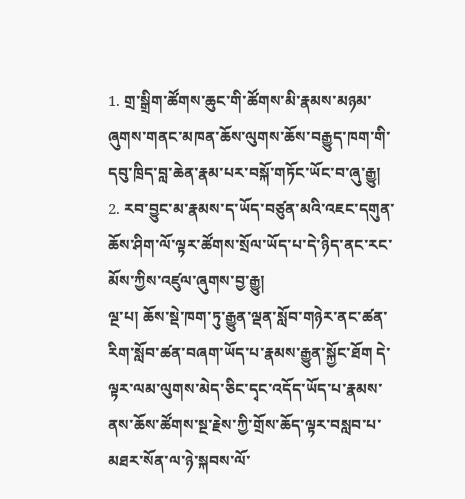1. གྲ་སྒྲིག་ཚོགས་ཆུང་གི་ཚོགས་མི་རྣམས་མཉམ་ཞུགས་གནང་མཁན་ཆོས་ལུགས་ཆོས་བརྒྱུད་ཁག་གི་དབུ་ཁྲིད་བླ་ཆེན་རྣམ་པར་བསྐོ་གཏོང་ཡོང་བ་ཞུ་རྒྱུ།
2. རབ་བྱུང་མ་རྣམས་ད་ཡོད་བཙུན་མའི་འཇང་དགུན་ཆོས་ཤིག་ལོ་ལྟར་ཚོགས་སྲོལ་ཡོད་པ་དེ་ཉིད་ནང་རང་མོས་ཀྱིས་འཛུལ་ཞུགས་བྱ་རྒྱུ།
ལྔ་པ། ཆོས་སྡེ་ཁག་ཏུ་རྒྱུན་ལྡན་སློབ་གཉེར་ནང་ཚན་རིག་སློབ་ཚན་བཞག་ཡོད་པ་རྣམས་རྒྱུན་སྐྱོང་ཐོག དེ་ལྟར་ལམ་ལུགས་མེད་ཅིང་དྭང་འདོད་ཡོད་པ་རྣམས་ནས་ཆོས་ཚོགས་སྔ་རྗེས་ཀྱི་གྲོས་ཆོད་ལྟར་བསླབ་པ་མཐར་སོན་ལ་ཉེ་སྐབས་ལོ་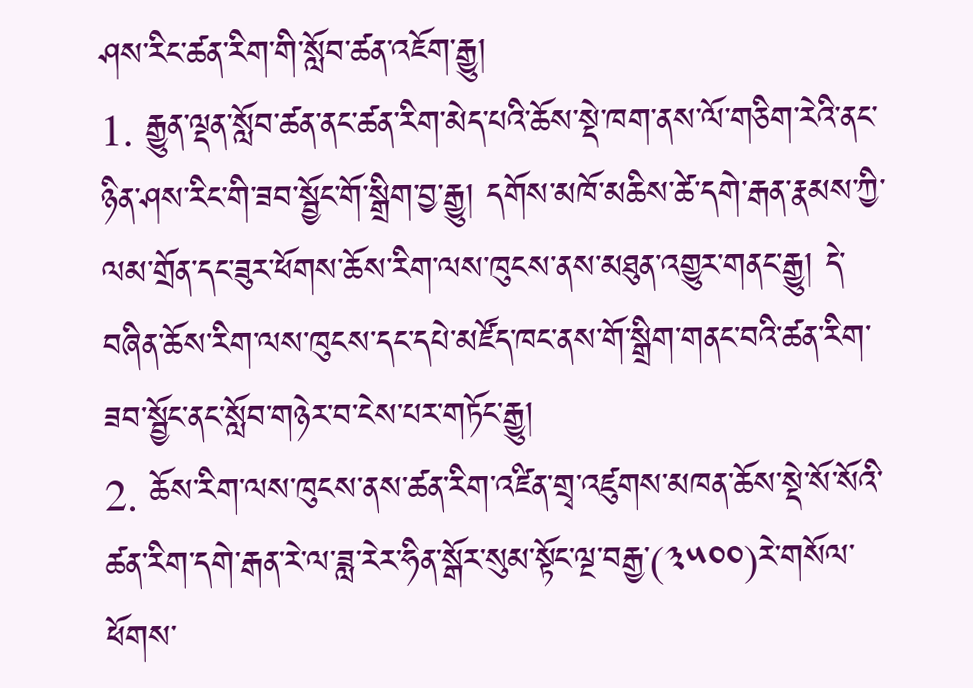ཤས་རིང་ཚན་རིག་གི་སློབ་ཚན་འཇོག་རྒྱུ།
1. རྒྱུན་ལྡན་སློབ་ཚན་ནང་ཚན་རིག་མེད་པའི་ཆོས་སྡེ་ཁག་ནས་ལོ་གཅིག་རེའི་ནང་ཉིན་ཤས་རིང་གི་ཟབ་སྦྱོང་གོ་སྒྲིག་བྱ་རྒྱུ། དགོས་མཁོ་མཆིས་ཚེ་དགེ་རྒན་རྣམས་ཀྱི་ལམ་གྲོན་དང་ཟུར་ཕོགས་ཆོས་རིག་ལས་ཁུངས་ནས་མཐུན་འགྱུར་གནང་རྒྱུ། དེ་བཞིན་ཆོས་རིག་ལས་ཁུངས་དང་དཔེ་མཛོད་ཁང་ནས་གོ་སྒྲིག་གནང་བའི་ཚན་རིག་ཟབ་སྦྱོང་ནང་སློབ་གཉེར་བ་ངེས་པར་གཏོང་རྒྱུ།
2. ཆོས་རིག་ལས་ཁུངས་ནས་ཚན་རིག་འཛིན་གྲྭ་འཛུགས་མཁན་ཆོས་སྡེ་སོ་སོའི་ཚན་རིག་དགེ་རྒན་རེ་ལ་ཟླ་རེར་ཧིན་སྒོར་སུམ་སྟོང་ལྔ་བརྒྱ་(༣༥༠༠)རེ་གསོལ་ཕོགས་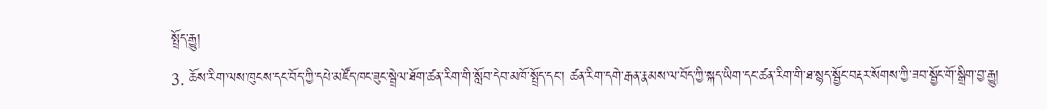སྤྲོད་རྒྱུ།
3. ཆོས་རིག་ལས་ཁུངས་དང་བོད་ཀྱི་དཔེ་མཛོད་ཁང་ཟུང་སྦྲེལ་ཐོག་ཚན་རིག་གི་སློབ་དེབ་མཁོ་སྤྲོད་དང་། ཚན་རིག་དགེ་རྒན་རྣམས་ལ་བོད་ཀྱི་སྐད་ཡིག་དང་ཚན་རིག་གི་ཐ་སྙད་སྦྱོང་བརྡར་སོགས་ཀྱི་ཟབ་སྦྱོང་གོ་སྒྲིག་བྱ་རྒྱུ།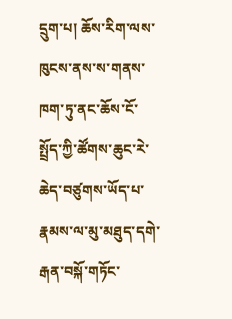དྲུག་པ། ཆོས་རིག་ལས་ཁུངས་ནས་ས་གནས་ཁག་ཏུ་ནང་ཆོས་ངོ་སྤྲོད་ཀྱི་ཚོགས་ཆུང་རེ་ཆེད་བཙུགས་ཡོད་པ་རྣམས་ལ་མུ་མཐུད་དགེ་རྒན་བསྐོ་གཏོང་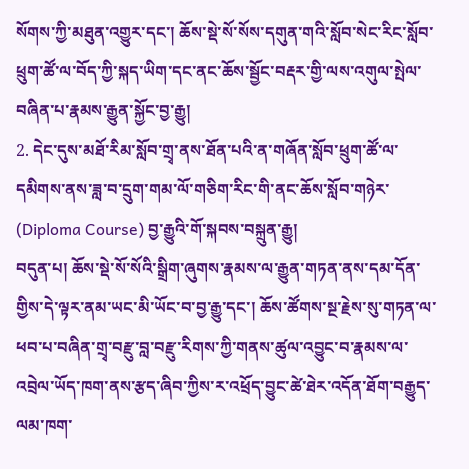སོགས་ཀྱི་མཐུན་འགྱུར་དང་། ཆོས་སྡེ་སོ་སོས་དགུན་གའི་སློབ་སེང་རིང་སློབ་ཕྲུག་ཚོ་ལ་བོད་ཀྱི་སྐད་ཡིག་དང་ནང་ཆོས་སྦྱོང་བརྡར་གྱི་ལས་འགུལ་སྤེལ་བཞིན་པ་རྣམས་རྒྱུན་སྐྱོང་བྱ་རྒྱུ།
2. དེང་དུས་མཐོ་རིམ་སློབ་གྲྭ་ནས་ཐོན་པའི་ན་གཞོན་སློབ་ཕྲུག་ཚོ་ལ་དམིགས་ནས་ཟླ་བ་དྲུག་གམ་ལོ་གཅིག་རིང་གི་ནང་ཆོས་སློབ་གཉེར་ (Diploma Course) བྱ་རྒྱུའི་གོ་སྐབས་བསྐྲུན་རྒྱུ།
བདུན་པ། ཆོས་སྡེ་སོ་སོའི་སྒྲིག་ཞུགས་རྣམས་ལ་རྒྱུན་གཏན་ནས་དམ་དོན་གྱིས་དེ་ལྟར་ནམ་ཡང་མི་ཡོང་བ་བྱ་རྒྱུ་དང་། ཆོས་ཚོགས་སྔ་རྗེས་སུ་གཏན་ལ་ཕབ་པ་བཞིན་གྲྭ་བརྫུ་བླ་བརྫུ་རིགས་ཀྱི་གནས་ཚུལ་འབྱུང་བ་རྣམས་ལ་འབྲེལ་ཡོད་ཁག་ནས་རྩད་ཞིབ་ཀྱིས་ར་འཕྲོད་བྱུང་ཚེ་ཐེར་འདོན་ཐོག་བརྒྱུད་ལམ་ཁག་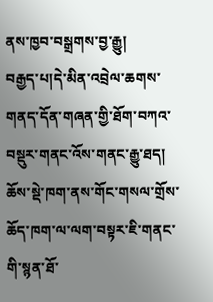ནས་ཁྱབ་བསྒྲགས་བྱ་རྒྱུ།
བརྒྱད་པ།དེ་མིན་འབྲེལ་ཆགས་གནད་དོན་གཞན་གྱི་ཐོག་བཀའ་བསྡུར་གནང་འོས་གནང་རྒྱུ་ཐད།
ཆོས་སྡེ་ཁག་ནས་གོང་གསལ་གྲོས་ཆོད་ཁག་ལ་ལག་བསྟར་ཇི་གནང་གི་སྙན་ཐོ་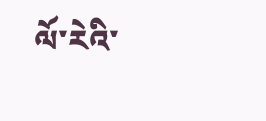ལོ་རེའི་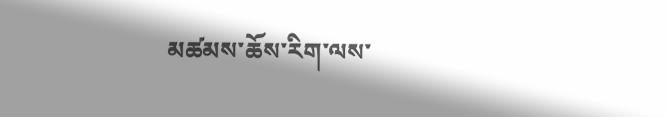མཚམས་ཆོས་རིག་ལས་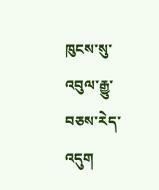ཁུངས་སུ་འབུལ་རྒྱུ་བཅས་རེད་འདུག